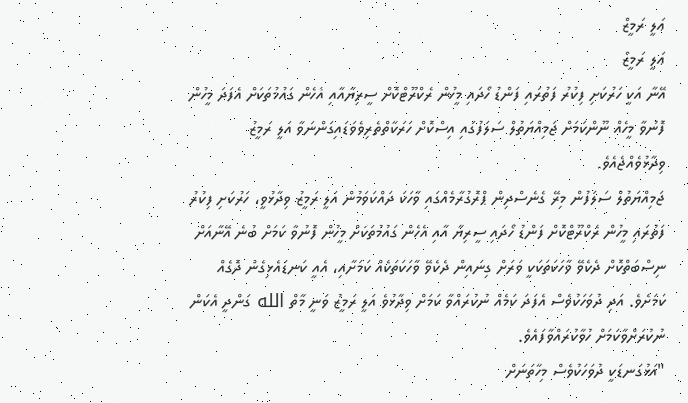ޢަލީ ރަމީޒް
ޢަލީ ރަމީޒް
އޭނާ އަކީ ހަރުކަށި ފިކުރު ފަތުރައި ފަންޑު ހޯދައި މީހުން ރެކްރޫޓްކޮށް ސީރިޔާއާއި އެހެން ގައުމުތަކަށް އެފަދަ މީހުން ފޮނުވާ މީހެއް ނޫންކަމަށް ޖަމިއްޔަތުލް ސަލަފުގައި އިސްކޮށް ހަރަކާތްތެރިވެވަޑައިގަންނަވާ އަލީ ރަމީޒު ވިދާޅުވެއްޖެއެވެ.
ޖަމިއްޔަތުލް ސަލަފުން މިރޭ ގެނެސްދިން ޕްރޮގުރާމެއްގައި ވާހަކަ ދައްކަވަމުން އަލީ ރަމީޒު ވިދާޅުވީ، ހަރުކަށި ފިކުރު ފަތުރައި މީހުން ރެކްރޫޓްކޮށް ފަންޑު ހޯދައި ސީރިޔާ އާއި އެހެން ގައުމުތަކަށް މީހުން ފޮނުވާ ކަމަށް ބުނެ އޭނާއަށް ނިސްބަތްކޮށް ދެކެވޭ ވާހަކަތަކަކީ ވަރަށް ގިނައިން ދެކެވޭ ވާހަކަތަކެއް ކަމަށާއި، އެއީ ކަނޑައެޅިގެން ދޮގެއް ކަމަށެވެ. އަދި ދުވަހަކުވެސް އެފަދަ ކަމެއް ނުކުރައްވާ ކަމަށް ވިދާޅުވެ އަލީ ރަމީޒު ވަނީ މާތް الله ގަންދީ އެކަން ނުކުރަށްވާކަމަށް ހުވާކުރައްވާފައެވެ.
"އަޅުގަނޑަކީ ދުވަހަކުވެސް މިހާތަނަށް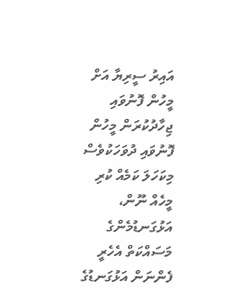އައިރު ސީރިޔާ އަށް މީހުން ފޮނުވައި ޖިހާދުކުރަން މީހުން ފޮނުވައި ދުވަހަކުވެސް މިކަހަލަ ކަމެއް ކުރި މީހެއް ނޫން، އަޅުގަނޑުމެންގެ މަސައްކަތް އެހެރީ ފެންނަން އަޅުގަނޑުގެ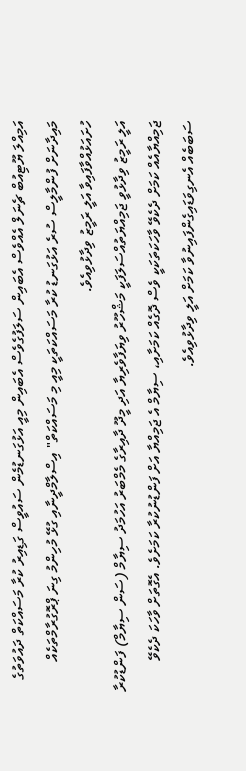އަމިއްލަ ޔޫޓިއުބް ޗެނަލް އެއްވެސް އެބައިން ސަލަފުގެވެސް އެބައިން މިއީ އަޅުގަނޑުމެން ސައުވީސް ގަޑިއިރު ކުރާ މަސައްކަތް ދައުވަތުގެ މައިދާނަށް ފުންމާލީސް ސުރެ އަޅުގަނޑު ކުރާ މަސައްކަތަކީ މިއީ މި މަސައްކަތް" އިސްލާމްދީނާއި ގުޅޭ މުހިންމު ގިނަ ޕްރޮގުރާމްތަކެއް ހުށައަޅުއްވާފައިވާ އަލީ ރަމީޒު ވިދާޅުވިއެވެ.
އަލީ ރަމީޒު ވިދާޅުވީ ޖަމިއްޔަތުއްސަލަފަކީ މަޝްހޫރު ވިޔަފާވެރިޔާ އަދި މީދޫ ދާއިރާގެ މެމްބަރު އަހުމަދު ސިޔާމް (ސަން ސިޔާމް) ފަންޑުކުރާ ޖަމިއްޔާއެއް ކަމަށް ދެކެވޭ ވާހަކަތަކަކީ ވެސް ދޮގެއް ކަމަށާއި، ސިޔާމް އެ ޖަމިއްޔާ އަށް ފަންޑުނުކުރާ ކަމަށެވެ. އެގޮތަށް ވާހަކަ ދެކެވޭ ސަބަބެއް އެނގިވަޑައިގެންފައިނުވާ ކަމަށް އަލީ ވިދާޅުވިއެވެ.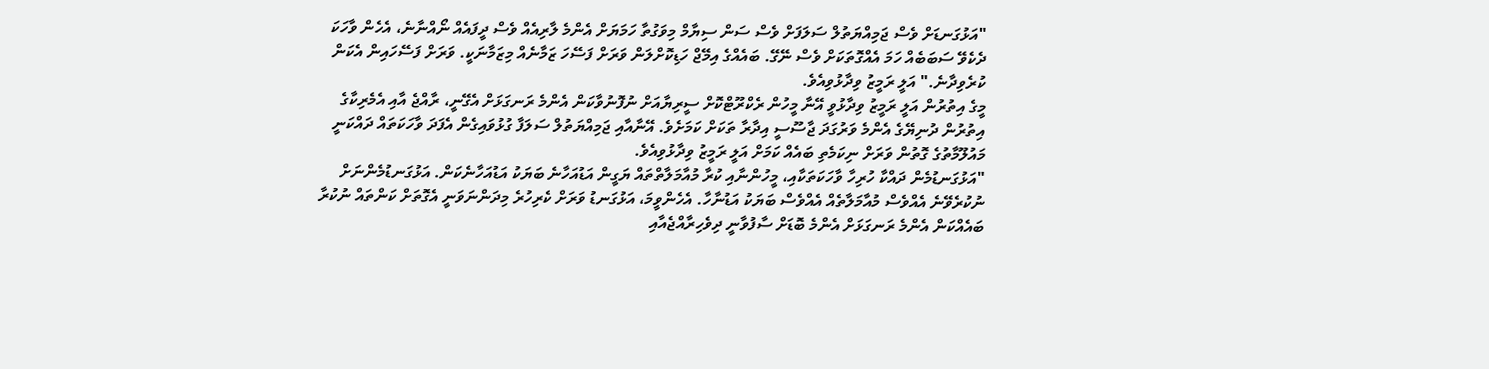"އަޅުގަނޑަށް ވެސް ޖަމިއްޔަތުލް ސަލަފަށް ވެސް ސަން ސިޔާމް މިވަގުތާ ހަމަޔަށް އެންމެ ލާރިއެއް ވެސް ދީފައެއް ނޯއްނާނެ، އެހެން ވާހަކަ ދެކެވޭ ސަބަބެއް ހަމަ އެއްގޮތަކަށް ވެސް ނޭގޭ. ބައެއްގެ އިމޭޖް ހަޑިކޮށްލަން ވަރަށް ފަސޭހަ ޒަމާނެއް މިޒަމާނަކީ. ވަރަށް ފަސޭހައިން އެކަން ކުރެވިދާނެ." އަލީ ރަމީޒު ވިދާޅުވިއެވެ.
މީގެ އިތުރުން އަލީ ރަމީޒު ވިދާޅުވީ އޭނާ މީހުން ރެކްރޫޓްކޮށް ސީރިޔާއަށް ނުފޮނުވާކަން އެންމެ ރަނގަޅަށް އެގޭނީ، ރާއްޖެ އާއި އެމެރިކާގެ އިތުރުން ދުނިޔޭގެ އެންމެ ވަރުގަދަ ޖާސޫސީ އިދާރާ ތަކަށް ކަމަށެވެ. އޭނާއާއި ޖަމިއްޔަތުލް ސަލަފާ ގުޅުވައިގެން އެފަދަ ވާހަކަތައް ދައްކަނީ މައުލޫމާތުގެ ގޮތުން ވަރަށް ނިކަމެތި ބައެއް ކަމަށް އަލީ ރަމީޒު ވިދާޅުވިއެވެ.
"އަޅުގަނޑުމެން ދައްކާ ހުރިހާ ވާހަކަތަކާއި، މީހުންނާއި ކުރާ މުއާމަލާތްތައް ޔަގީން އަޑުއަހާނެ ބަޔަކު އަޑުއަހާނެކަން. އަޅުގަނޑުމެންނަށް ނުކުރެވޭނެ އެއްވެސް މުއާމަލާތެއް އެއްވެސް ބަޔަކު އަޑުނާހާ. އެހެންވީމަ، އަޅުގަނޑު ވަރަށް ކެރިހުރެ މިދަންނަވަނީ އެގޮތަށް ކަންތައް ނުކުރާ ބައެއްކަން އެންމެ ރަނގަޅަށް އެންމެ ބޮޑަށް ސާފުވާނީ ދިވެހިރާއްޖެއާއި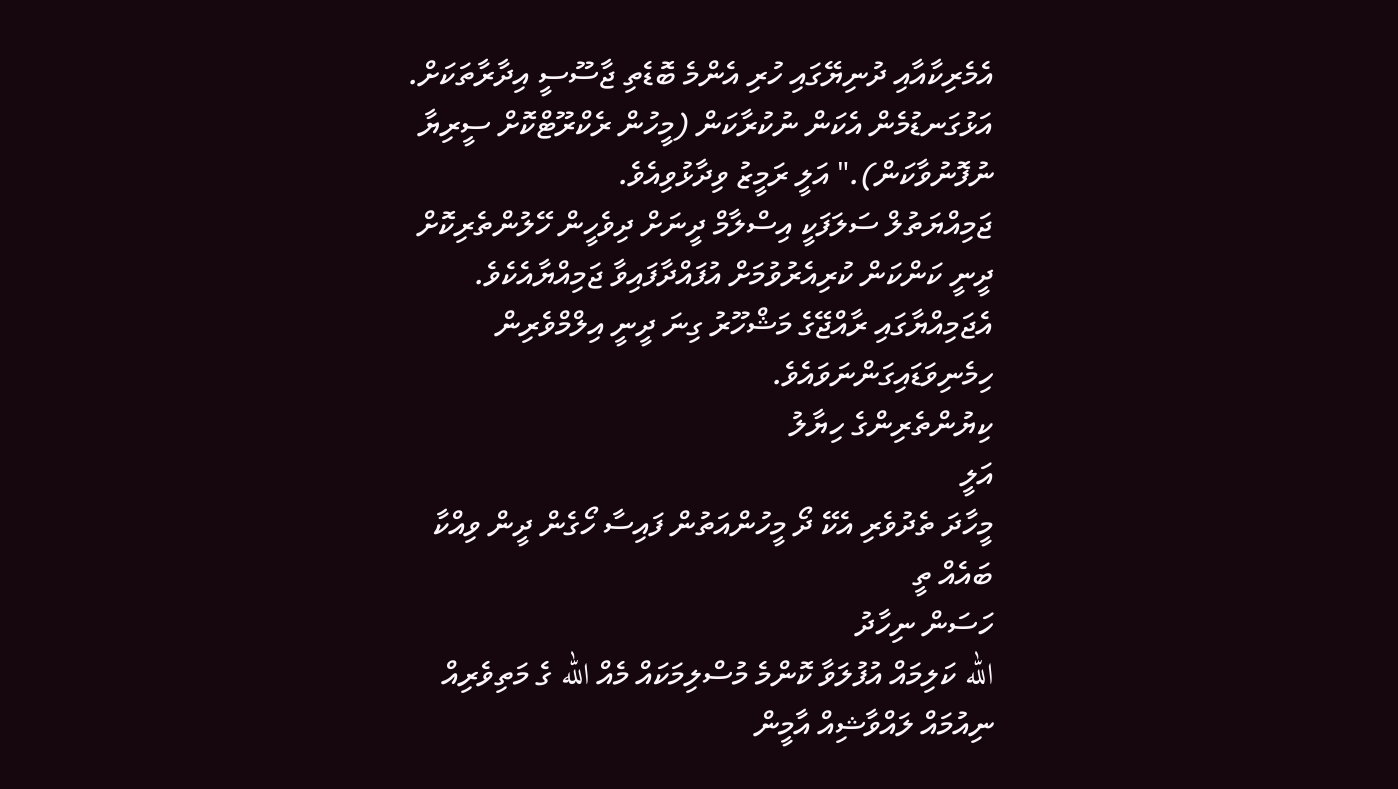އެމެރިކާއާއި ދުނިޔޭގައި ހުރި އެންމެ ބޮޑެތި ޖާސޫސީ އިދާރާތަކަށް. އަޅުގަނޑުމެން އެކަން ނުކުރާކަން (މީހުން ރެކްރޫޓްކޮށް ސީރިޔާ ނުފޮނުވާކަން)." އަލީ ރަމީޒު ވިދާޅުވިއެވެ.
ޖަމިއްޔަތުލް ސަލަފަކީ އިސްލާމް ދީނަށް ދިވެހީން ހޭލުންތެރިކޮށް ދީނީ ކަންކަން ކުރިއެރުވުމަށް އުފައްދާފައިވާ ޖަމިއްޔާއެކެވެ. އެޖަމިއްޔާގައި ރާއްޖޭގެ މަޝްހޫރު ގިނަ ދީނީ އިލްމްވެރިން ހިމެނިވަޑައިގަންނަވައެވެ.
ކިޔުންތެރިންގެ ހިޔާލު
އަލީ
މީހާދަ ތެދުވެރި އެކޭ ދޯ މީހުންއަތުން ފައިސާ ހޯގެން ދީން ވިއްކާ ބައެއް ތީ
ހަސަން ނިހާދު
الله ކަލިމައް އުފުލަވާ ކޮންމެ މުސްލިމަކައް މެއް الله ގެ މަތިވެރިއް ނިއުމައް ލައްވާޝިއް އާމީން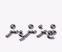ޓްރެންޑިން